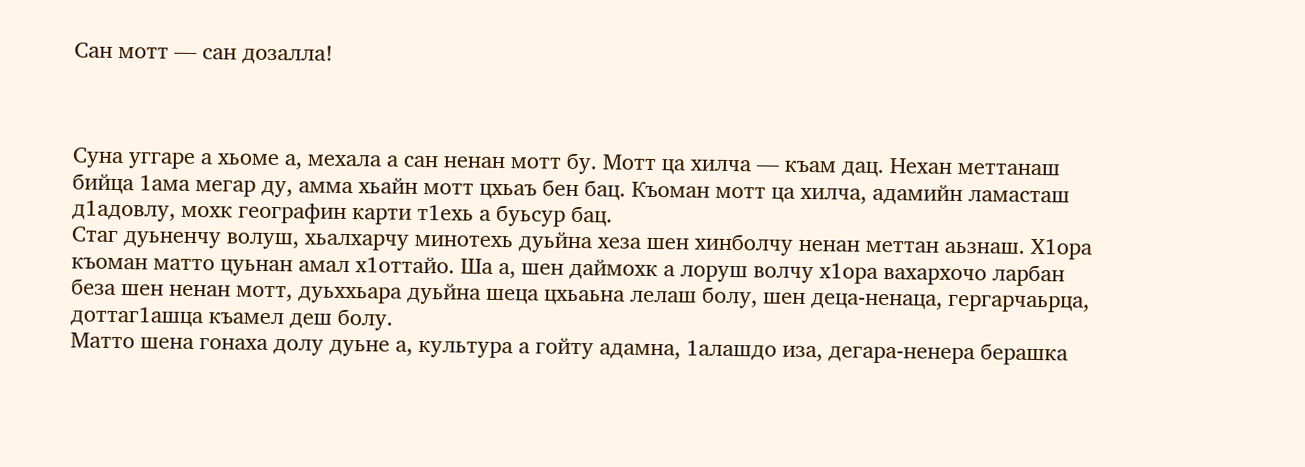Сан мотт — сан дозалла!



Суна уггаре а хьоме а, мехала а сан ненан мотт бу. Мотт ца хилча — къам дац. Нехан меттанаш бийца 1ама мегар ду, амма хьайн мотт цхьаъ бен бац. Къоман мотт ца хилча, адамийн ламасташ д1адовлу, мохк географин карти т1ехь а буьсур бац.
Стаг дуьненчу волуш, хьалхарчу минотехь дуьйна хеза шен хинболчу ненан меттан аьзнаш. Х1ора къоман матто цуьнан амал х1оттайо. Ша а, шен даймохк а лоруш волчу х1ора вахархочо ларбан беза шен ненан мотт, дуьххьара дуьйна шеца цхьаьна лелаш болу, шен деца-ненаца, гергарчаьрца, доттаг1ашца къамел деш болу.
Матто шена гонаха долу дуьне а, культура а гойту адамна, 1алашдо иза, дегара-ненера берашка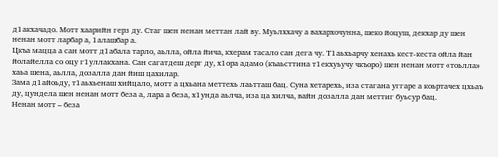д1акхачадо. Мотт хаарийн герз ду. Стаг шен ненан меттан лай ву. Муьлххачу а вахархочунна, шеко йоцуш, декхар ду шен ненан мотт ларбар а, 1алашбар а.
Цкъа мацца а сан мотт д1абала тарло, аьлла, ойла йича, кхерам тасало сан дега чу. Т1аьхьарчу хенахь кест-кеста ойла йан йолайелла со оцу г1уллакхана. Сан сагатдеш дерг ду, х1ора адамо (къаьсттина т1екхуьучу чкъоро) шен ненан мотт «тоьлла» хаьа шена, аьлла, дозалла дан йиш цахилар.
Зама д1айоьду, т1аьхьенаш хийцало, мотт а цхьана меттехь лаьтташ бац. Суна хетарехь, иза стагана уггаре а коьртачех цхьаъ ду, цундела шен ненан мотт беза а, лара а беза, х1унда аьлча, иза ца хилча, вайн дозалла дан меттиг буьсур бац.
Ненан мотт – беза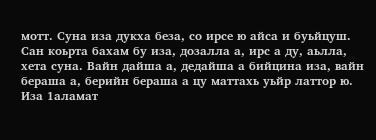мотт. Суна иза дукха беза, со ирсе ю айса и буьйцуш. Сан коьрта бахам бу иза, дозалла а, ирс а ду, аьлла, хета суна. Вайн дайша а, дедайша а бийцина иза, вайн бераша а, берийн бераша а цу маттахь уьйр латтор ю. Иза 1аламат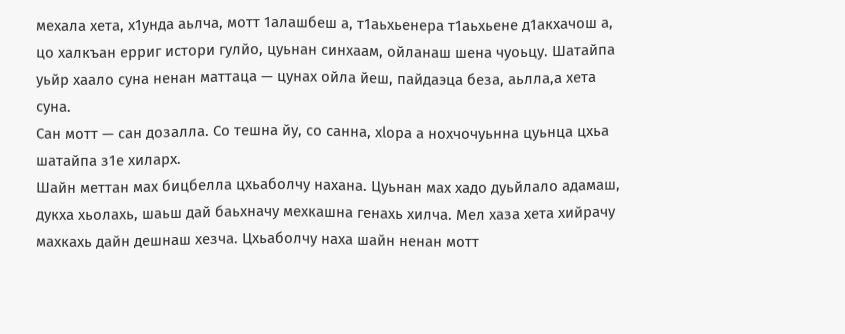мехала хета, х1унда аьлча, мотт 1алашбеш а, т1аьхьенера т1аьхьене д1акхачош а, цо халкъан ерриг истори гулйо, цуьнан синхаам, ойланаш шена чуоьцу. Шатайпа уьйр хаало суна ненан маттаца — цунах ойла йеш, пайдаэца беза, аьлла,а хета суна.
Сан мотт — сан дозалла. Со тешна йу, со санна, хlора а нохчочуьнна цуьнца цхьа шатайпа з1е хиларх.
Шайн меттан мах бицбелла цхьаболчу нахана. Цуьнан мах хадо дуьйлало адамаш, дукха хьолахь, шаьш дай баьхначу мехкашна генахь хилча. Мел хаза хета хийрачу махкахь дайн дешнаш хезча. Цхьаболчу наха шайн ненан мотт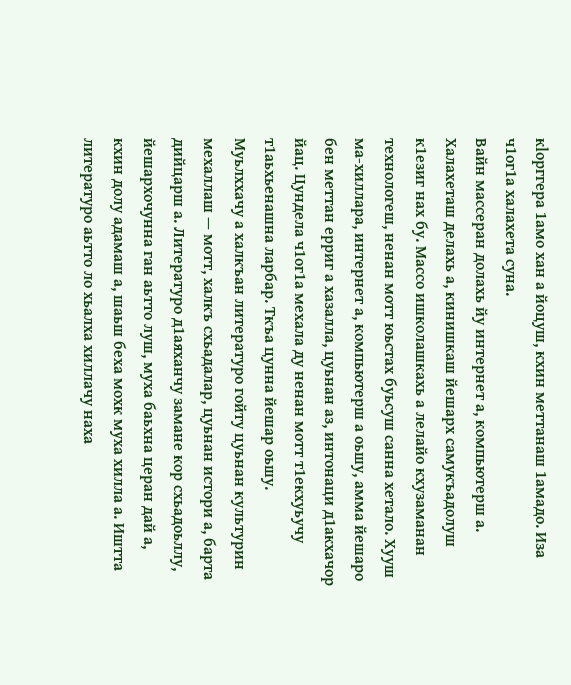кlорггера 1амо хан а йоцуш, кхин меттанаш 1амадо. Иза ч1ог1а халахета суна.
Вайн массеран долахь йу интернет а, компьютерш а. Халахеташ делахь а, кинишкаш йешарх самукъадолуш к1езиг нах бу. Массо ишколашкахь а лелайо кхузаманан технологеш, ненан мотт юьстах буьсуш санна хетало. Хууш ма-хиллара, интернет а, компьютерш а оьшу, амма йешаро бен меттан ерриг а хазалла, цуьнан аз, интонаци д1акхачор йац. Цундела ч1ог1а мехала ду ненан мотт т1екхуьучу т1аьхьенашна ларбар. Ткъа цунна йешар оьшу.
Муьлххачу а халкъан литературо гойту цуьнан культурин мехаллаш — мотт, халкъ схьадалар, цуьнан истори а, барта дийцарш а. Литературо д1аяханчу замане кор схьадоьллу, йешархочунна ган аьтто луш, муха баьхна церан дай а, кхин долу адамаш а, шаьш беха мохк муха хилла а. Иштта литературо аьтто ло хьалха хиллачу наха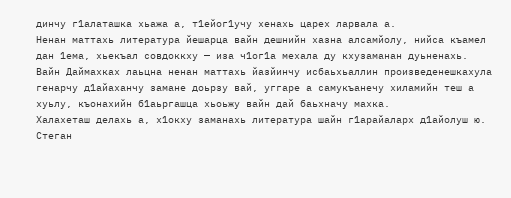динчу г1алаташка хьажа а, т1ейог1учу хенахь царех ларвала а.
Ненан маттахь литература йешарца вайн дешнийн хазна алсамйолу, нийса къамел дан 1ема, хьекъал совдоккху — иза ч1ог1а мехала ду кхузаманан дуьненахь.
Вайн Даймахках лаьцна ненан маттахь йазйинчу исбаьхьаллин произведенешкахула генарчу д1айаханчу замане доьрзу вай, уггаре а самукъанечу хиламийн теш а хуьлу, къонахийн б1аьргашца хьоьжу вайн дай баьхначу махка.
Халахеташ делахь а, х1окху заманахь литература шайн г1арайаларх д1айолуш ю. Стеган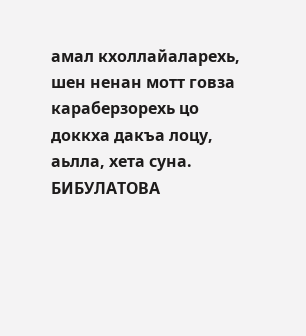амал кхоллайаларехь, шен ненан мотт говза караберзорехь цо доккха дакъа лоцу, аьлла, хета суна.
БИБУЛАТОВА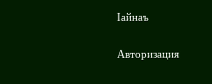Iайнаъ

Авторизация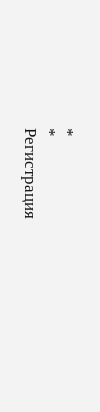*
*
Регистрация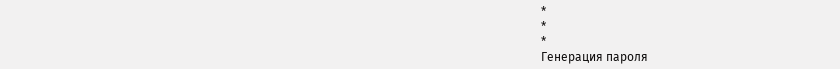*
*
*
Генерация пароля